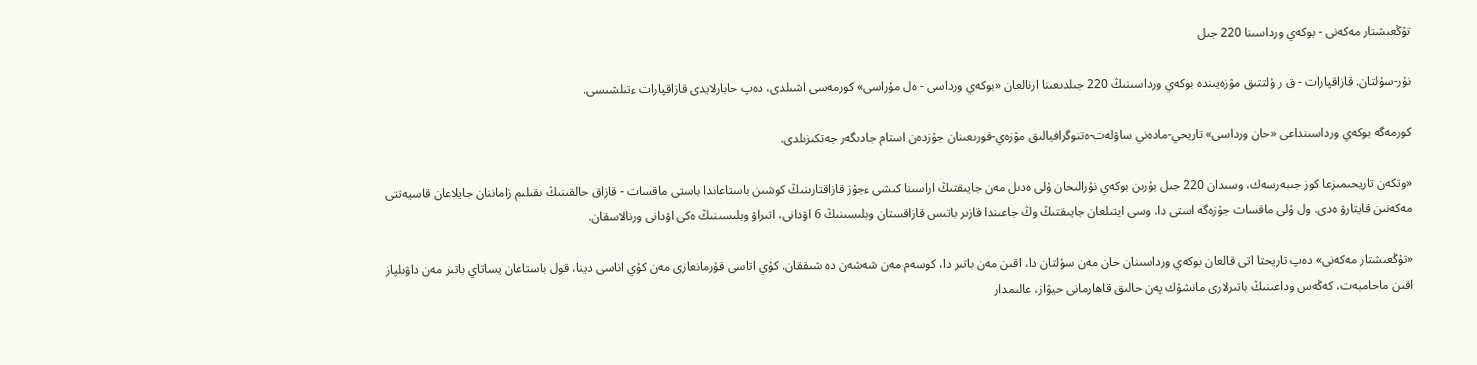تۇڭعىشتار مەكەنى - بوكەي ورداسىنا 220 جىل

نۇر-سۇلتان. قازاقپارات - ق ر ۇلتتىق مۋزەيىندە بوكەي ورداسىنىڭ 220 جىلدىعىنا ارنالعان «بوكەي ورداسى - ەل مۇراسى» كورمەسى اشىلدى، دەپ حابارلايدى قازاقپارات ءتىلشىسى.

كورمەگە بوكەي ورداسىنداعى «حان ورداسى» تاريحي-مادەني ساۋلەت-ەتنوگرافيالىق مۋزەي-قورىعىنان جۇزدەن استام جادىگەر جەتكىزىلدى.

«وتكەن تاريحىمىزعا كوز جىبەرسەك، وسىدان 220 جىل بۇرىن بوكەي نۇرالىحان ۇلى ەدىل مەن جايىقتىڭ اراسىنا كىشى ءجۇز قازاقتارىنىڭ كوشىن باستاعاندا باستى ماقسات - قازاق حالقىنىڭ ىقىلىم زاماننان جايلاعان قاسيەتتى مەكەنىن قايتارۋ ەدى. ول ۇلى ماقسات جۇزەگە استى دا. وسى ايتىلعان جايىقتىڭ وڭ جاعىندا قازىر باتىس قازاقستان وبلىسىنىڭ 6 اۋدانى، اتىراۋ وبلىسىنىڭ ەكى اۋدانى ورنالاسقان.

«تۇڭعىشتار مەكەنى» دەپ تاريحتا اتى قالعان بوكەي ورداسىنان حان مەن سۇلتان دا، اقىن مەن باتىر دا، كوسەم مەن شەشەن دە شىققان. كۇي اتاسى قۇرمانعازى مەن كۇي اناسى دينا، قول باستاعان يساتاي باتىر مەن داۋىلپاز اقىن ماحامبەت، كەڭەس وداعىنىڭ باتىرلارى مانشۇك پەن حالىق قاھارمانى حيۋاز، عالىمدار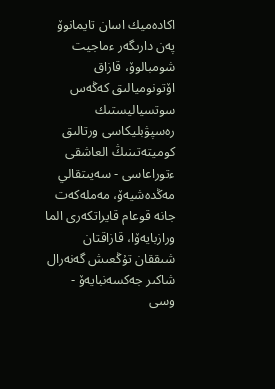اكادەميك اسان تايمانوۆ پەن دارىگەر ءماجيت شومبالوۆ، قازاق اۆتونوميالىق كەڭەس سوتسياليستىك رەسپۋبليكاسى ورتالىق كوميتەتىنىڭ العاشقى ءتوراعاسى - سەيىتقالي مەڭدەشيەۆ، مەملەكەت جانە قوعام قايراتكەرى الما ورازبايەۆا، قازاقتان شىققان تۇڭعىش گەنەرال شاكىر جەكسەنبايەۆ - وسى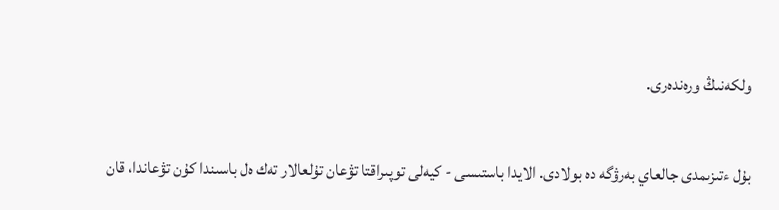ولكەنىڭ ورەندەرى.

بۇل ءتىزىمدى جالعاي بەرۋگە دە بولادى. الايدا باستىسى - كيەلى توپىراقتا تۋعان تۇلعالار تەك ەل باسىندا كۇن تۋعاندا، قان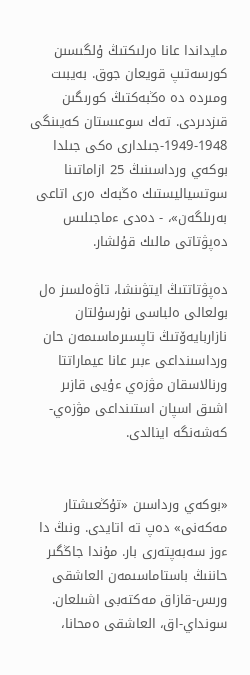مايداندا عانا ەرلىكتىڭ ۇلگىسىن كورسەتىپ قويعان جوق. بەيبىت ومىردە دە ەڭبەكتىڭ كورىگىن قىزدىردى. تەك سوعىستان كەيىنگى 1948-1949-جىلدارى ەكى جىلدا بوكەي ورداسىنىڭ 25 ازاماتىنا سوتسياليستىك ەڭبەك ەرى اتاعى بەرىلگەن»، - دەدى ءماجىلىس دەپۋتاتى مالىك قۇلشار.

دەپۋتاتتىڭ ايتۋىنشا، تاۋەلسىز ەل بولعالى ەلباسى نۇرسۇلتان نازاربايەۆتىڭ تاپسىرماسىمەن حان ورداسىنداعى ءبىر عانا عيماراتتا ورنالاسقان مۋزەي ءۇيى قازىر اشىق اسپان استىنداعى مۋزەي-كەشەنگە اينالدى.


«بوكەي ورداسىن «تۇڭعىشتار مەكەنى» دەپ تە اتايدى. ونىڭ دا ءوز سەبەپتەرى بار. مۇندا جاڭگىر حاننىڭ باستاماسىمەن العاشقى ورىس-قازاق مەكتەبى اشىلعان. سونداي-اق، العاشقى ەمحانا،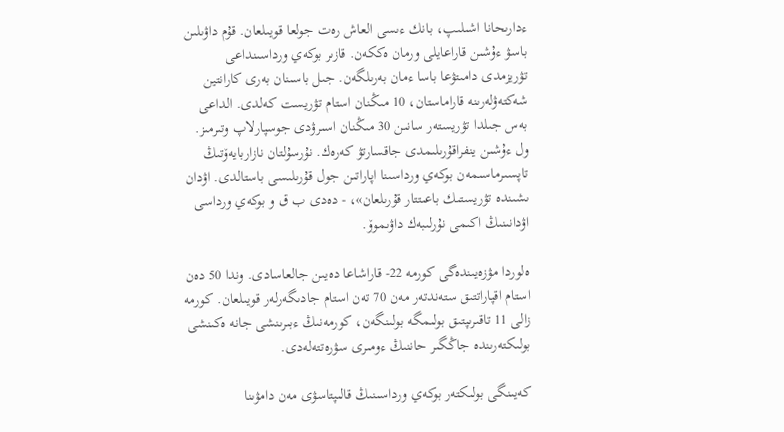ءدارىحانا اشىلىپ، بانك ءىسى العاش رەت جولعا قويىلعان. قۇم داۋىلىن باسۋ ءۇشىن قاراعايلى ورمان ەككەن. قازىر بوكەي ورداسىنداعى تۋريزمدى دامىتۋعا باسا ءمان بەرىلگەن. جىل باسىنان بەرى كارانتين شەكتەۋلەرىنە قاراماستان، 10 مىڭنان استام تۋريست كەلدى. الداعى بەس جىلدا تۋريستەر سانىن 30 مىڭنان اسىرۋدى جوسپارلاپ وتىرمىز. ول ءۇشىن ينفراقۇرىلىمدى جاقسارتۋ كەرەك. نۇرسۇلتان نازاربايەۆتىڭ تاپسىرماسىمەن بوكەي ورداسىنا اپاراتىن جول قۇرىلىسى باستالدى. اۋدان ىشىندە تۋريستىك باعىتتار قۇرىلعان»، - دەدى ب ق و بوكەي ورداسى اۋدانىنىڭ اكىمى نۇرلىبەك داۋىموۆ.

ەلوردا مۋزەيىندەگى كورمە 22- قاراشاعا دەيىن جالعاسادى. وندا 50 دەن استام اقپاراتتىق ستەندتەر مەن 70 تەن استام جادىگەرلەر قويىلعان. كورمە زالى 11 تاقىرىپتىق بولىمگە بولىنگەن، كورمەنىڭ ءبىرىنشى جانە ەكىنشى بولىكتەرىندە جاڭگىر حاننىڭ ءومىرى سۋرەتتەلەدى.

كەيىنگى بولىكتەر بوكەي ورداسىنىڭ قالىپتاسۋى مەن دامۋىنا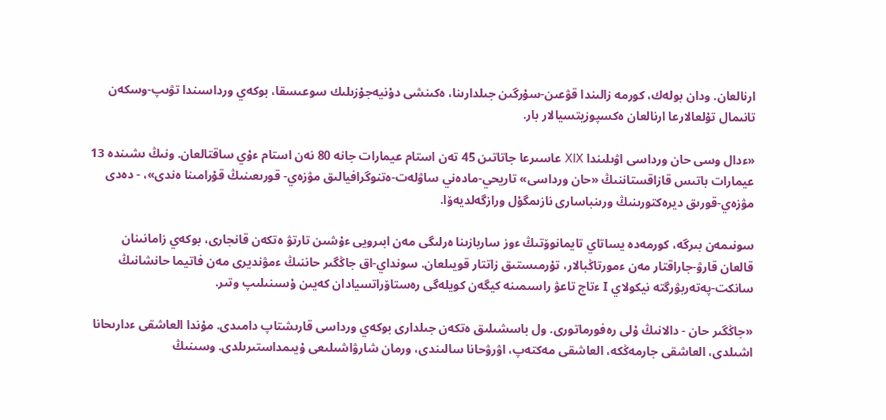ارنالعان. ودان بولەك، كورمە زالىندا قۋعىن-سۇرگىن جىلدارىنا، ەكىنشى دۇنيەجۇزىلىك سوعىسقا، بوكەي ورداسىندا تۋىپ-وسكەن تانىمال تۇلعالارعا ارنالعان ەكسپوزيتسيالار بار.

«ءدال وسى حان ورداسى اۋىلىندا ⅩⅨ عاسىرعا جاتاتىن 45 تەن استام عيمارات جانە 80 نەن استام ءۇي ساقتالعان. ونىڭ ىشىندە 13 عيمارات باتىس قازاقستاننىڭ «حان ورداسى» تاريحي-مادەني ساۋلەت-ەتنوگرافيالىق مۋزەي- قورىعىنىڭ قۇرامىنا ەندى»، - دەدى مۋزەي-قورىق ديرەكتورىنىڭ ورىنباسارى نازىمگۇل ورازگەلديەۆا.

سونىمەن بىرگە، كورمەدە يساتاي تايمانوۆتىڭ ءوز ساربازىنا ەرلىگى مەن ابىرويى ءۇشىن تارتۋ ەتكەن قانجارى، بوكەي زامانىنان قالعان قارۋ-جاراقتار مەن ءمورتاڭبالار، تۇرمىستىق زاتتار قويىلعان. سونداي-اق جاڭگىر حاننىڭ ءمۋنديرى مەن فاتيما حانشانىڭ سانكت-پەتەربۋرگتە نيكولاي I ءتاج تاعۋ راسىمىنە كيگەن كويلەگى رەستاۆراتسيادان كەيىن ۇسىنىلىپ وتىر.

«جاڭگىر حان - دالانىڭ ۇلى رەفورماتورى. ول باسشىلىق ەتكەن جىلدارى بوكەي ورداسى قارىشتاپ دامىدى. مۇندا العاشقى ءدارىحانا اشىلدى، العاشقى جارمەڭكە، العاشقى مەكتەپ، اۋرۋحانا سالىندى، ورمان شارۋاشىلىعى ۇيىمداستىرىلدى. وسىنىڭ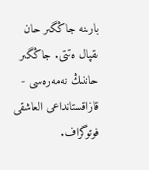بارىنە جاڭگىر حان ىقپال ەتتى. جاڭگىر حاننىڭ نەمەرەسى - قازاقستانداعى العاشقى فوتوگراف.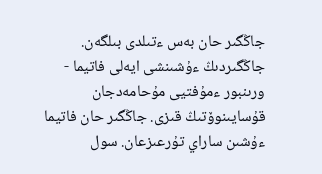جاڭگىر حان بەس ءتىلدى بىلگەن. جاڭگىردىڭ ءۇشىنشى ايەلى فاتيما - ورىنبور ءمۇفتيى مۇحامەدجان قۇسايىنوۆتىڭ قىزى. جاڭگىر حان فاتيما ءۇشىن ساراي تۇرعىزعان. سول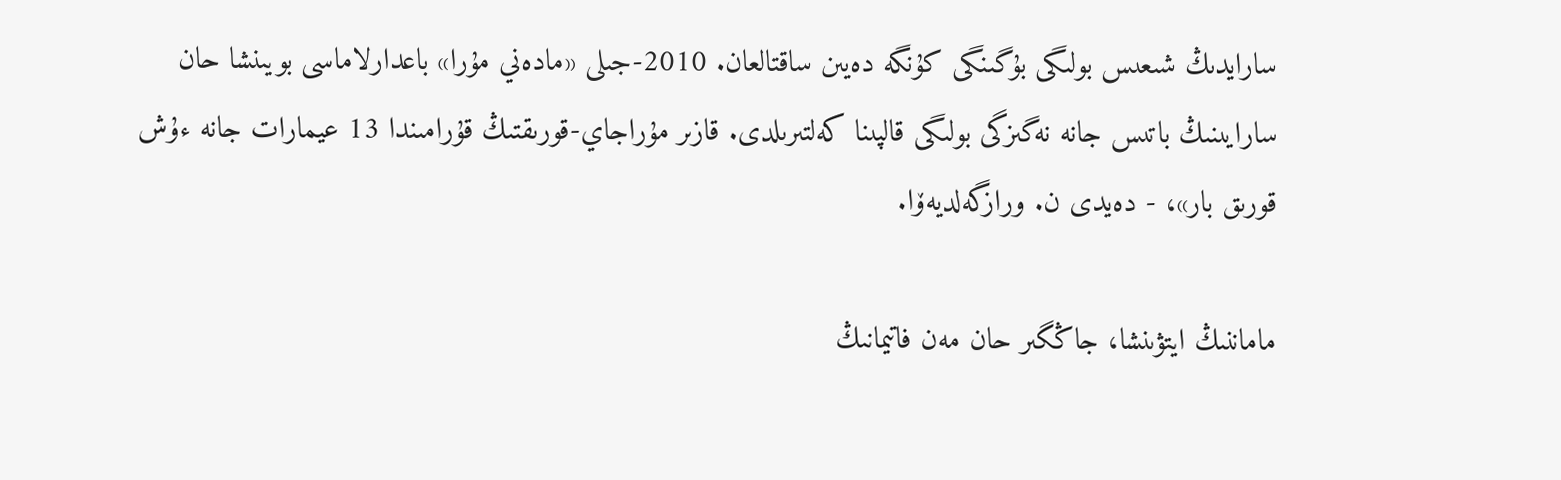سارايدىڭ شىعىس بولىگى بۇگىنگى كۇنگە دەيىن ساقتالعان. 2010-جىلى «مادەني مۇرا» باعدارلاماسى بويىنشا حان سارايىنىڭ باتىس جانە نەگىزگى بولىگى قالپىنا كەلتىرىلدى. قازىر مۇراجاي-قورىقتىڭ قۇرامىندا 13 عيمارات جانە ءۇش قورىق بار»، - دەيدى ن. ورازگەلديەۆا.

ماماننىڭ ايتۋىنشا، جاڭگىر حان مەن فاتيمانىڭ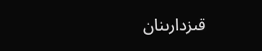قىزدارىنان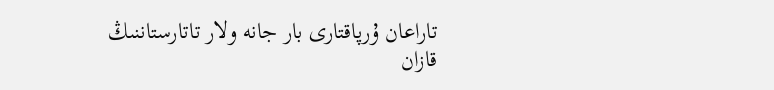تاراعان ۇرپاقتارى بار جانە ولار تاتارستاننىڭ قازان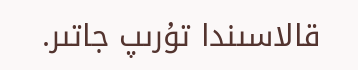قالاسىندا تۇرىپ جاتىر.